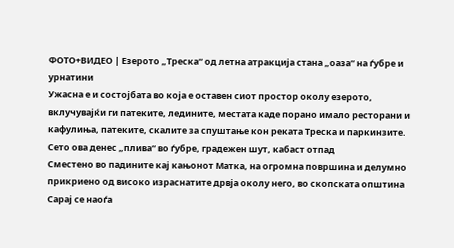ФОТО+ВИДЕО | Езерото „Треска“ од летна атракција стана „оаза“ на ѓубре и урнатини
Ужасна е и состојбата во која е оставен сиот простор околу езерото, вклучувајќи ги патеките, ледините, местата каде порано имало ресторани и кафулиња, патеките, скалите за спуштање кон реката Треска и паркинзите. Сето ова денес „плива“ во ѓубре, градежен шут, кабаст отпад
Сместено во падините кај кањонот Матка, на огромна површина и делумно прикриено од високо израснатите дрвја околу него, во скопската општина Сарај се наоѓа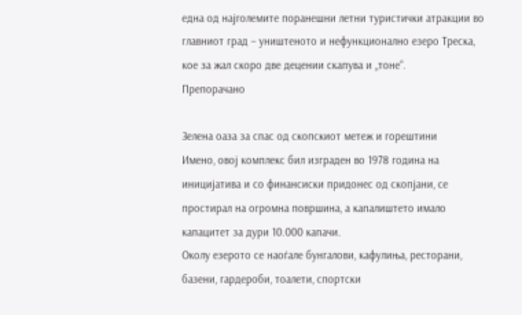една од најголемите поранешни летни туристички атракции во главниот град – уништеното и нефункционално езеро Треска, кое за жал скоро две децении скапува и „тоне“.
Препорачано

Зелена оаза за спас од скопскиот метеж и горештини
Имено, овој комплекс бил изграден во 1978 година на иницијатива и со финансиски придонес од скопјани, се простирал на огромна површина, а капалиштето имало капацитет за дури 10.000 капачи.
Околу езерото се наоѓале бунгалови, кафулиња, ресторани, базени, гардероби, тоалети, спортски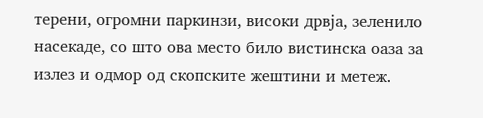терени, огромни паркинзи, високи дрвја, зеленило насекаде, со што ова место било вистинска оаза за излез и одмор од скопските жештини и метеж.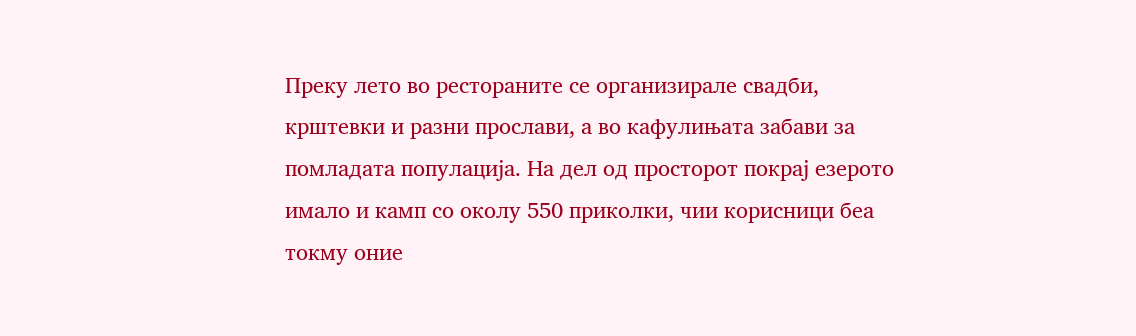Преку лето во рестораните се организирале свадби, крштевки и разни прослави, а во кафулињата забави за помладата популација. На дел од просторот покрај езерото имало и камп со околу 550 приколки, чии корисници беа токму оние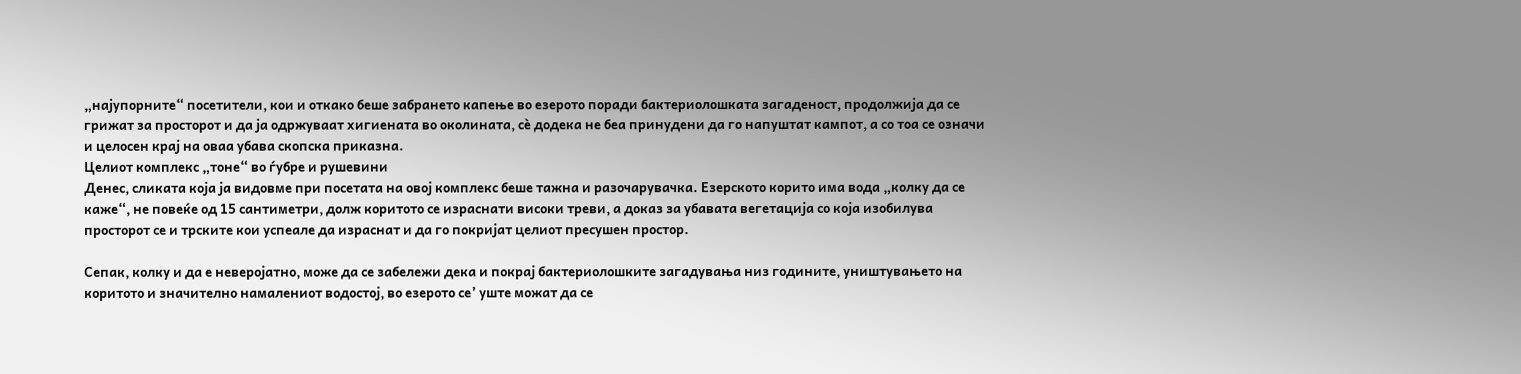„најупорните“ посетители, кои и откако беше забрането капење во езерото поради бактериолошката загаденост, продолжија да се грижат за просторот и да ја одржуваат хигиената во околината, сѐ додека не беа принудени да го напуштат кампот, а со тоа се означи и целосен крај на оваа убава скопска приказна.
Целиот комплекс „тоне“ во ѓубре и рушевини
Денес, сликата која ја видовме при посетата на овој комплекс беше тажна и разочарувачка. Езерското корито има вода „колку да се каже“, не повеќе од 15 сантиметри, долж коритото се израснати високи треви, а доказ за убавата вегетација со која изобилува просторот се и трските кои успеале да израснат и да го покријат целиот пресушен простор.

Сепак, колку и да е неверојатно, може да се забележи дека и покрај бактериолошките загадувања низ годините, уништувањето на коритото и значително намалениот водостој, во езерото се’ уште можат да се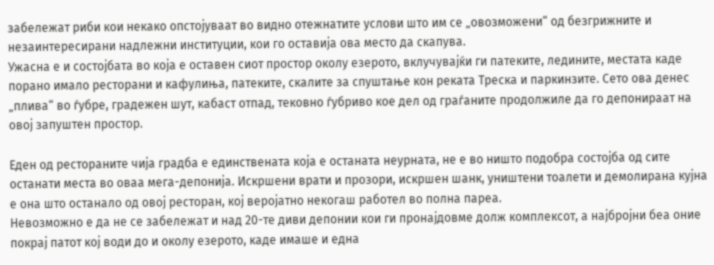забележат риби кои некако опстојуваат во видно отежнатите услови што им се „овозможени“ од безгрижните и незаинтересирани надлежни институции, кои го оставија ова место да скапува.
Ужасна е и состојбата во која е оставен сиот простор околу езерото, вклучувајќи ги патеките, ледините, местата каде порано имало ресторани и кафулиња, патеките, скалите за спуштање кон реката Треска и паркинзите. Сето ова денес „плива“ во ѓубре, градежен шут, кабаст отпад, тековно ѓубриво кое дел од граѓаните продолжиле да го депонираат на овој запуштен простор.

Еден од рестораните чија градба е единствената која е останата неурната, не е во ништо подобра состојба од сите останати места во оваа мега-депонија. Искршени врати и прозори, искршен шанк, уништени тоалети и демолирана кујна е она што останало од овој ресторан, кој веројатно некогаш работел во полна пареа.
Невозможно е да не се забележат и над 20-те диви депонии кои ги пронајдовме долж комплексот, а најбројни беа оние покрај патот кој води до и околу езерото, каде имаше и една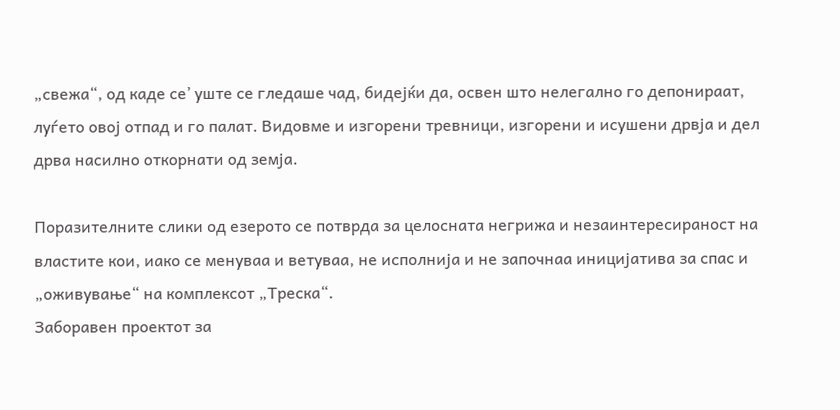„свежа“, од каде се’ уште се гледаше чад, бидејќи да, освен што нелегално го депонираат, луѓето овој отпад и го палат. Видовме и изгорени тревници, изгорени и исушени дрвја и дел дрва насилно откорнати од земја.

Поразителните слики од езерото се потврда за целосната негрижа и незаинтересираност на властите кои, иако се менуваа и ветуваа, не исполнија и не започнаа иницијатива за спас и „оживување“ на комплексот „Треска“.
Заборавен проектот за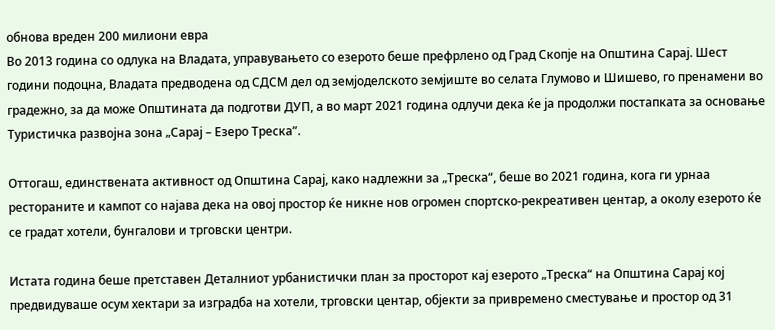обнова вреден 200 милиони евра
Во 2013 година со одлука на Владата, управувањето со езерото беше префрлено од Град Скопје на Општина Сарај. Шест години подоцна, Владата предводена од СДСМ дел од земјоделското земјиште во селата Глумово и Шишево, го пренамени во градежно, за да може Општината да подготви ДУП, а во март 2021 година одлучи дека ќе ја продолжи постапката за основање Туристичка развојна зона „Сарај – Езеро Треска”.

Оттогаш, единствената активност од Општина Сарај, како надлежни за „Треска“, беше во 2021 година, кога ги урнаа рестораните и кампот со најава дека на овој простор ќе никне нов огромен спортско-рекреативен центар, а околу езерото ќе се градат хотели, бунгалови и трговски центри.

Истата година беше претставен Деталниот урбанистички план за просторот кај езерото „Треска“ на Општина Сарај кој предвидуваше осум хектари за изградба на хотели, трговски центар, објекти за привремено сместување и простор од 31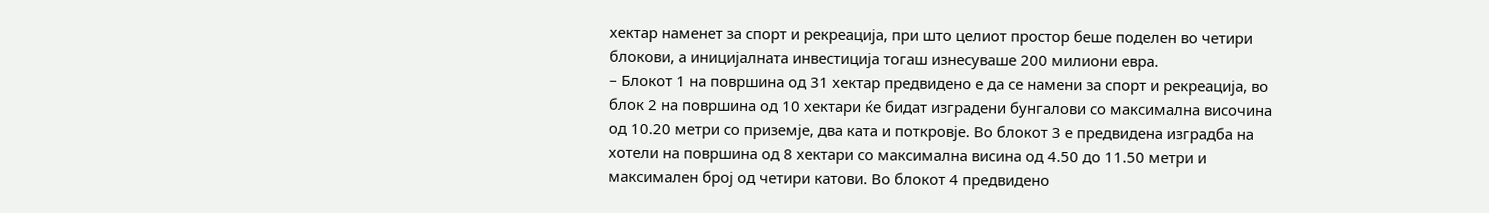хектар наменет за спорт и рекреација, при што целиот простор беше поделен во четири блокови, а иницијалната инвестиција тогаш изнесуваше 200 милиони евра.
– Блокот 1 на површина од 31 хектар предвидено е да се намени за спорт и рекреација, во блок 2 на површина од 10 хектари ќе бидат изградени бунгалови со максимална височина од 10.20 метри со приземје, два ката и поткровје. Во блокот 3 е предвидена изградба на хотели на површина од 8 хектари со максимална висина од 4.50 до 11.50 метри и максимален број од четири катови. Во блокот 4 предвидено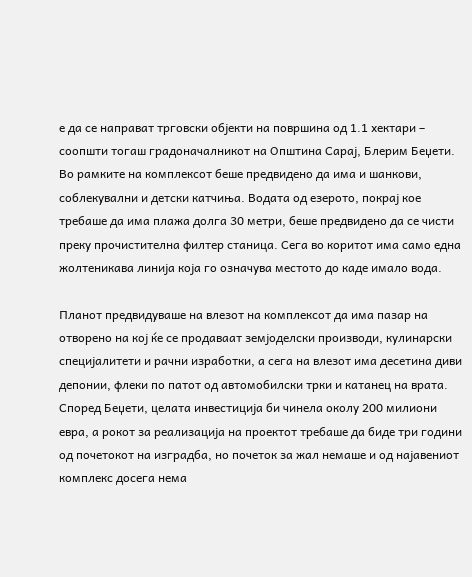е да се направат трговски објекти на површина од 1.1 хектари – соопшти тогаш градоначалникот на Општина Сарај, Блерим Беџeти.
Во рамките на комплексот беше предвидено да има и шанкови, соблекувални и детски катчиња. Водата од езерото, покрај кое требаше да има плажа долга 30 метри, беше предвидено да се чисти преку прочистителна филтер станица. Сега во коритот има само една жолтеникава линија која го означува местото до каде имало вода.

Планот предвидуваше на влезот на комплексот да има пазар на отворено на кој ќе се продаваат земјоделски производи, кулинарски специјалитети и рачни изработки, а сега на влезот има десетина диви депонии, флеки по патот од автомобилски трки и катанец на врата.
Според Беџети, целата инвестиција би чинела околу 200 милиони евра, а рокот за реализација на проектот требаше да биде три години од почетокот на изградба, но почеток за жал немаше и од најавениот комплекс досега нема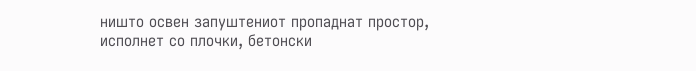ништо освен запуштениот пропаднат простор, исполнет со плочки, бетонски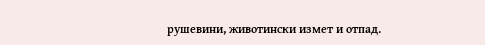рушевини, животински измет и отпад.